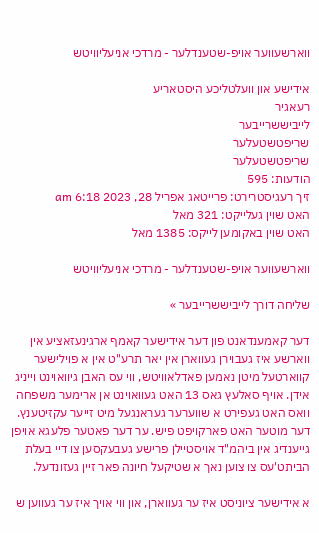ווארשעווער אויפ-שטענדלער - מרדכי אניעליוויטש

אידישע און וועלטליכע היסטאריע
רעאגיר
לייביששרייבער
שריפטשטעלער
שריפטשטעלער
הודעות: 595
זיך רעגיסטרירט: פרייטאג אפריל 28, 2023 6:18 am
האט שוין געלייקט: 321 מאל
האט שוין באקומען לייקס: 1385 מאל

ווארשעווער אויפ-שטענדלער - מרדכי אניעליוויטש

שליחה דורך לייביששרייבער »

דער קאמענדאנט פון דער אידישער קאמף ארגינעזאציע אין ווארשע איז געבוירן געווארן אין יאר תרע"ט אין א פוילישער קווארטעל מיטן נאמען פאדלאוויטש, ווי עס האבן גיוואוינט וייניג אידן. אויף סאלעץ גאס 13 האט געוואוינט אן ארימער משפחה וואס האט געפירט א שווערער געראנגעל מיט זייער עקזיטענץ. דער מוטער האט פארקויפט פיש. ער דער פאטער פלעגא אויפן גייענדיג אין ביהמ"ד אויסטיילן פרישע געבעקסען צו דיי בעלת הביתט'עס צו צוען נאך א שטיקעל חיונה פאר זיין געזונדעל.

א אידישער ציוניסט איז ער געווארן, און ווי אויך איז ער געווען ש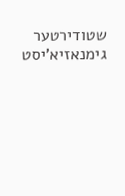שטודירטער גימנאזיא'יסט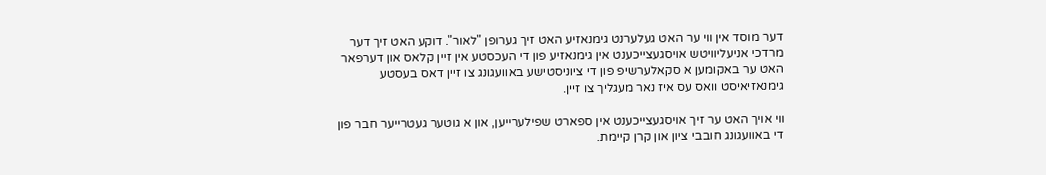דער מוסד אין ווי ער האט געלערנט גימנאזיע האט זיך גערופן "לאור". דוקע האט זיך דער מרדכי אניעליוויטש אויסגעצייכענט אין גימנאזיע פון די העכסטע אין זיין קלאס און דערפאר האט ער באקומען א סקאלערשיפ פון די ציוניסטישע באוועגונג צו זיין דאס בעסטע גימנאזיאיסט וואס עס איז נאר מעגליך צו זיין.

ווי אויך האט ער זיך אויסגעצייכענט אין ספארט שפילערייען, און א גוטער געטרייער חבר פון די באוועגונג חובבי ציון און קרן קיימת.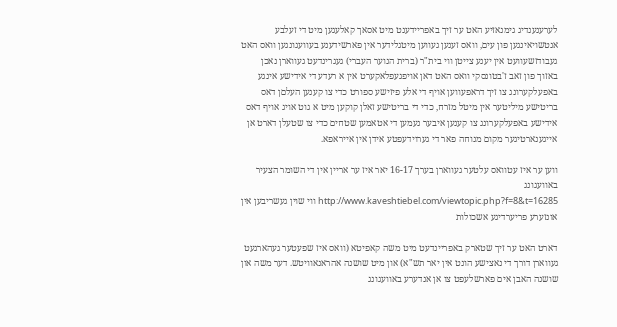לערענענדיג גימנאזיע האט ער זיך באפריידענט מיט אסאך קאלעגען מיט די זעלבע אנטשויאינגען פון עים, וואס זענען געווען מיטגלידער אין פארשידענע בעוועגונגען וואס האט געבודזשעוועט אין יענע צייטן ווי בית"ר (ברית הנוער העברי) געגרינדעט געווארן נאכן באזוך פון זאב ז'בטונסקי וואס האט דאן אויפגעפלאקערט אין א רעדע די אידישע אינגע באפעלקערונג צו זיך דראפעווען אויף די אלע פיזישע ספורט כדי צו קענען העלםן דאס בריטישע מיליטער אין מיטל מזרח, כדי די בריטישע זאלן קוקען מיט א גוט אויג אויף דאס אידישע באפעלקערונג צו קענען איבער נעמען די אטאמען שטחים כדי צו שטעלן דארט אן אייגענארטיגער מקום מנוחה פאר די גערוידעפטע אידן אין אייראפא.

ווען ער איז עטוואס עלטער געווארן בערך 16-17 יאר איז ער אריין אין די השומר הצעיר באוועגונג
http://www.kaveshtiebel.com/viewtopic.php?f=8&t=16285 ווי שוין געשריבען אין אונזערע פריערדיגע אשכולות

דארט האט ער זיך שטארק באפריינדעט מיט משה קאפיטא (וואס איז שפעטער געהארגעט געווארן דורך די נאצישע הונט אין יאר תש"א) און מיט שושנה אהראנאוויטש. דער משה און שושנה האבן אים פארשלעפט צו אן אנדערע באוועגונג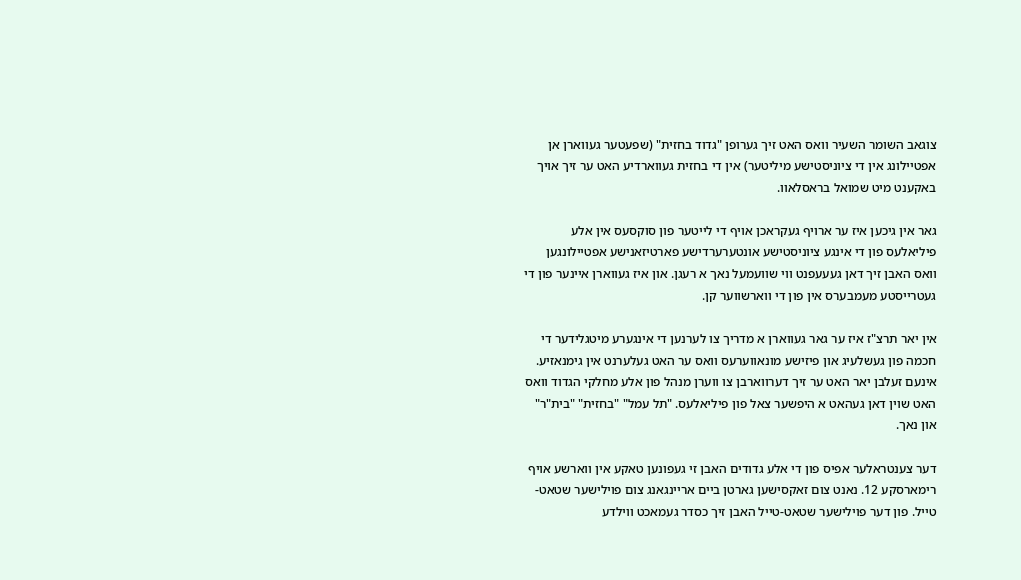צוגאב השומר השעיר וואס האט זיך גערופן "גדוד בחזית" (שפעטער געווארן אן אפטיילונג אין די ציוניסטישע מיליטער) אין די בחזית געווארדיע האט ער זיך אויך באקענט מיט שמואל בראסלאוו.

גאר אין גיכען איז ער ארויף געקראכן אויף די לייטער פון סוקסעס אין אלע פיליאלעס פון די אינגע ציוניסטישע אונטערערדישע פארטיזאנישע אפטיילונגען וואס האבן זיך דאן געעעפנט ווי שוועמעל נאך א רעגן. און איז געווארן איינער פון די געטרייסטע מעמבערס אין פון די ווארשווער קן.

אין יאר תרצ"ז איז ער גאר געווארן א מדריך צו לערנען די אינגערע מיטגלידער די חכמה פון געשלעיג און פיזישע מונאווערעס וואס ער האט געלערנט אין גימנאזיע. אינעם זעלבן יאר האט ער זיך דערווארבן צו ווערן מנהל פון אלע מחלקי הגדוד וואס האט שוין דאן געהאט א היפשער צאל פון פיליאלעס. "תל עמל" "בחזית" "בית"ר" און נאך.

דער צענטראלער אפיס פון די אלע גדודים האבן זי געפונען טאקע אין ווארשע אויף רימארסקע 12. נאנט צום זאקסישען גארטן ביים אריינגאנג צום פוילישער שטאט-טייל. פון דער פוילישער שטאט-טייל האבן זיך כסדר געמאכט ווילדע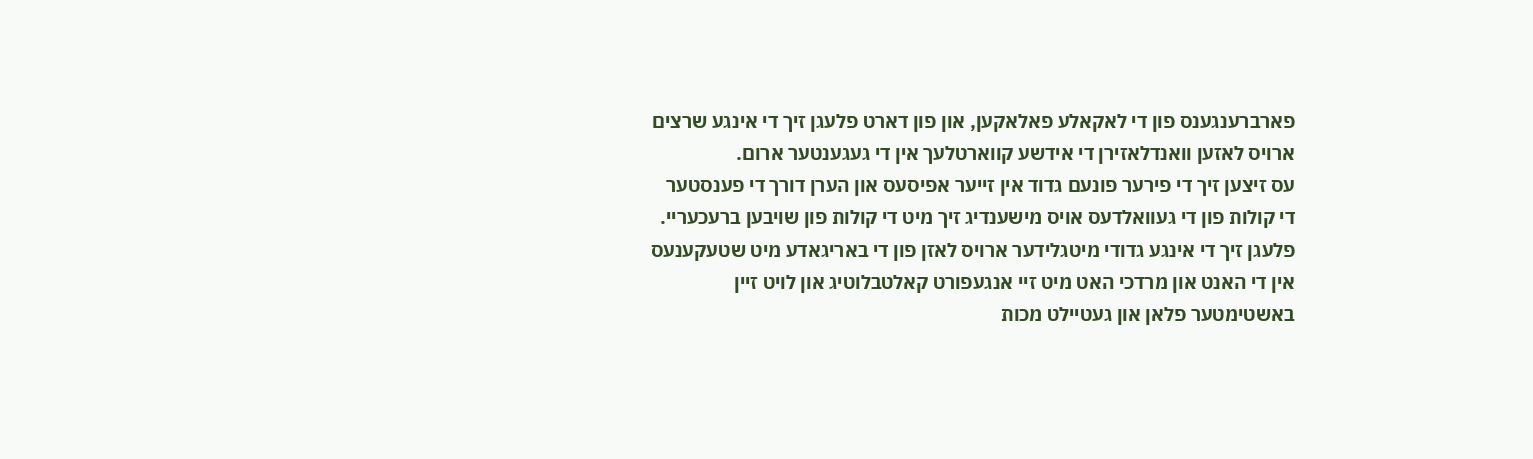פארברענגענס פון די לאקאלע פאלאקען, און פון דארט פלעגן זיך די אינגע שרצים ארויס לאזען וואנדלאזירן די אידשע קווארטלעך אין די געגענטער ארום.
עס זיצען זיך די פירער פונעם גדוד אין זייער אפיסעס און הערן דורך די פענסטער די קולות פון די געוואלדעס אויס מישענדיג זיך מיט די קולות פון שויבען ברעכעריי. פלעגן זיך די אינגע גדודי מיטגלידער ארויס לאזן פון די באריגאדע מיט שטעקענעס אין די האנט און מרדכי האט מיט זיי אנגעפורט קאלטבלוטיג און לויט זיין באשטימטער פלאן און געטיילט מכות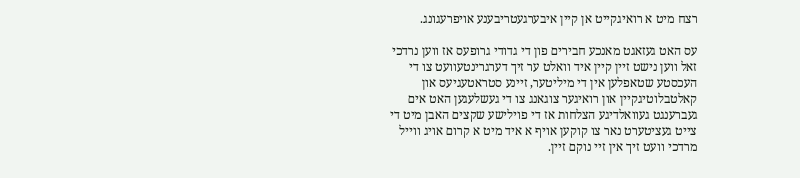רצח מיט א רואיגקייט אן קיין איבערגעטריבענע אויפרעגונג.

עס האט געזאגט מאנכע חבירים פון די גדודי גרופעס אז ווען נרדכי זאל ווען נישט זיין קיין איד וואלט ער זיך דערגרינטעוועט צו די העכסטע שטאפלען אין די מיליטער, זיינע סטראטעגיעס און קאלטבלוטיגקיין און רואיגער צוגאנג צו די געשלעגען האט אים געברענגט געוואלדיגע הצלחות אז די פוילישע שקצים האבן מיט די צייט געציטערט נאר צו קוקען אויף א איד מיט א קרום אויג ווייל מרדכי וועט זיך אין זיי נוקם זיין.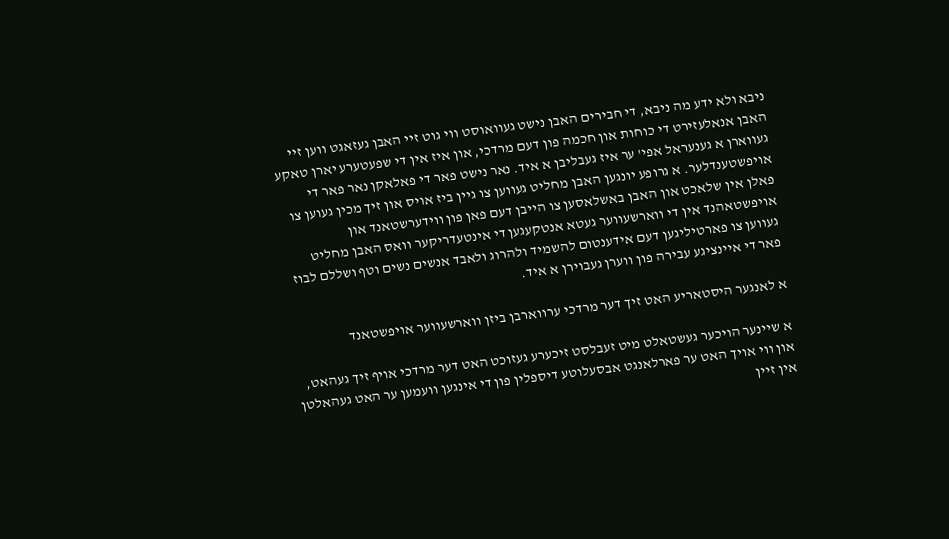ניבא ולא ידע מה ניבא, די חבירים האבן נישט געוואוסט ווי גוט זיי האבן געזאגט ווען זיי האבן אנאלעזירט די כוחות און חכמה פון דעם מרדכי, און איז אין די שפעטערע יארן טאקע געווארן א גענעראל אפי' ער איז געבליבן א איד. נאר נישט פאר די פאלאקן נאר פאר די אויפשטענדלער. א גרופע יונגען האבן מחליט געווען צו גיין ביז אויס און זיך מכין געוען צו פאלן אין שלאכט און האבן באשלאסען צו הייבן דעם פאן פון ווידערשטאנד און אויפשטאהנד אין די ווארשעווער געטא אנטקעגען די אינטעדריקער וואס האבן מחליט געווען צו פארטיליגען דעם אידענטום להשמיד ולהרוג ולאבד אנשים נשים וטף ושללם לבוז פאר די איינציגע עבירה פון ווערן געבוירן א איד.

א לאנגער היסטאריע האט זיך דער מרדכי ערווארבן ביזן ווארשעווער אויפשטאנד

א שיינער הויכער געשטאלט מיט זעבלסט זיכערע געזוכט האט דער מרדכי אויף זיך געהאט, און ווי אויך האט ער פארלאנגט אבסעלוטע דיספלין פון די אינגען וועמען ער האט געהאלטן אין זיין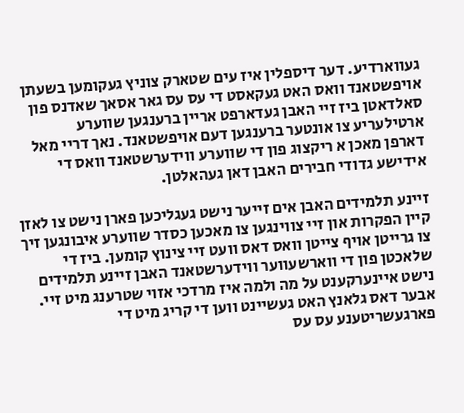געווארדיע. דער דיספלין איז עים שטארק צוניץ געקומען בשעתן אויפשטאנד וואס האט געקאסט די עס עס גאר אסאך שאדנס פון סאלדאטן ביז זיי האבן געדארפט אריין ברענגען שווערע ארטילעריע צו אונטער ברענגען דעם אויפשטאנד. נאך דריי מאל דארפן מאכן א ריקצוג פון די שווערע ווידערשטאנד וואס די אידישע גדודי חבירים האבן דאן געהאלטן.

זיינע תלמידים האבן אים זייער נישט געגליכען פארן נישט צו לאזן קיין הפקרות און זיי צווינגען צו מאכען כסדר שווערע איבונגען זיך צו גרייטן אויף צייטן וואס דאס וועט זיי צינוץ קומען. ביז די שלאכטן פון די ווארשעווער ווידערשטאנד האבן זיינע תלמידים נישט איינערקענט על מה ולמה איז מרדכי אזוי שטרענג מיט זיי. אבער דאס גלאנץ האט געשיינט ווען די קריג מיט די פארגעשריטענע עס עס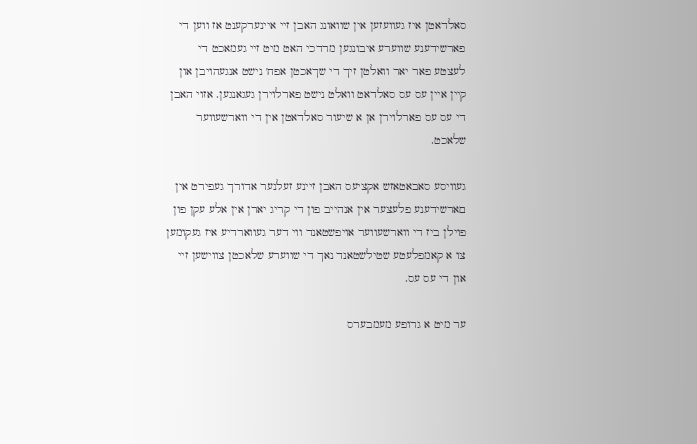סאלדאטן איז געוועזען אין שוואונג האבן זיי איינערקענט אז ווען די פארשידענע שווערע איבונגען מרדכי האט מיט זיי געמאכט די לעצטע פאר יאר וואלטן זיך די שךאכטן אפח' נישט אנגעהויבן און קיין איין עס עס סאלדאט וואלט נישט פארלוירן געגאנגען. אזוי האבן די עס עס פארלוירן אן א שיעור סאלדאטן אין די ווארשעווער שלאכט.

געוויסע סאבאטאזש אקציעס האבן זיינע זעלנער אדורך געפירט אין םארשידענע פלעצער אין אנהייב פון די קריג יארן אין אלע עקן פון פוילן ביז די ווארשעווער אויפשטאנד ווי דער געווארדיע איז געקומען צו א קאמפלעטע שטילשטאנד נאך די שווערע שלאכטן צווישען זיי און די עס עס.

ער מיט א גרופע מעמבערס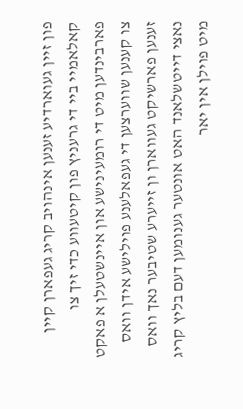פון זיין געוארדיע זענען אינהויב קריג געפארן קיין קאלאמיי ביי די גרעניץ פון קיטעווע כדי זיך צו פארבינדען מיט די רומעינישע און איינשטעלן א פאקט צו קענען שווערצען די געפאלענע פוילישע אידן וואס זענען פארשיקט געווארן ון זייערע שטיבער נאך וואס נאצי דייטשלאנד האט אונטער גענומען דעם בליץ קריג מיט פוילן אין יאר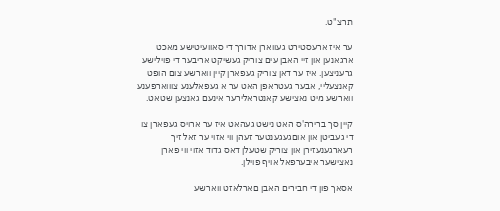תרצ"ט.

ער איז ארעסטירט געווארן אדורך די סאוועיטישע מאכט ארגאנען און זיי האבן עים צוריק געשיקט אריבער די פוילישע גרעניצען. איז ער דאן צוריק געפארן קיין ווארשע צום הופט קאנצעליי, אבער געטראפן האט ער א געפאלענע צוווארפענע ווארשע מיט נאצישע קאנטראלירער אינעם גאנצען שטאט.

קיין סך ברירה'ס האט נישט געהאט איז ער ארויס געפארן צו די געביטן און אוםגעגענטער זעהן ווי אזוי ער זאל זיך רעארגענעזירן און צוריק שטעלן דאס גדוד אזוי ווי פארן נאצישער איבערפאל אויף פוילן.

אסאך פון די חבירים האבן םארלאזט ווארשע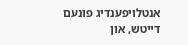אנטלויפענדיג פונעם דייטש, און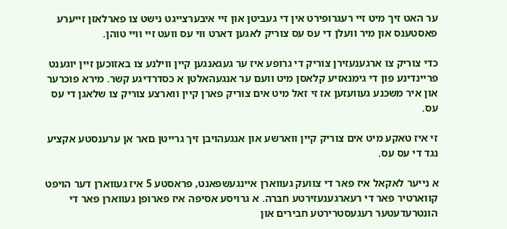ער האט זיך מיט זיי רעגרופירט אין די געביטן און זיי איבערצייגט נישט צו פארלאזן זייערע פאסטענס און מיר וועלן די עס עס צוריק לאגען דארט ווי עס וועט זיי וויי טוהן.

כדי צוריק צו ארגענעזירן צוריק די גרופע איז ער געגאנגען קיין ווילנע צו באזוכען זיין יוגענט פריינדינע פון די גימנאזיע קלאסן מיט וועם ער אנגעהאלטן א כסדרדיגע קשר. מירא פוכרער און איר משכנע געוועזען אז זי זאל מיט אים צוריק פארן קיין ווארצע צוריק צו שלאגן די עס עס.

זי איז טאקע מיט אים צוריק קיין ווארשע און אנגעהויבן זיך גרייטן םאר אן ערענסטע אקציע נגד די עס עס.

א נייער לאקאל איז פאר די צוועק געווארן איינגעשפאנט, פראסטע 5 איז געווארן דער הויפט קווארטיר פאר די רעארגענעזירטע חברה. א גרויסע אסיפה איז פארופן געווארן פאר די הונטרעדעטער רעגעסטרירטע חבירים און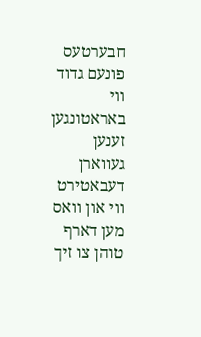חבערטעס פונעם גדוד ווי באראטונגען זענען געווארן דעבאטירט ווי און וואס מען דארף טוהן צו זיך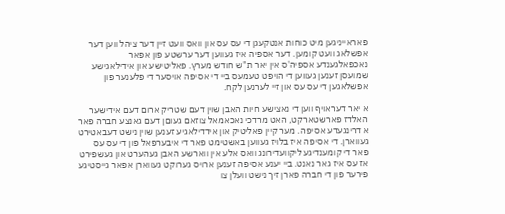פאראייניגען מיט כוחות אנטקעגן די עס עס און וואס וועט זיין דער ציהל ווען דער אפשלאג וועט קומען. דער אספיה איז געווען דער ערשטע פון אפאר נאכפאלגענדע אספיה'ס אין יאר ת"ש חודש מערץ. פאליטישע און אידילאגישע שמועסן זענען געווען די הויפט טעמעס ביי די אסיפה אויסער די פלענער פון אפשלאגען די עס עס און זיי לערנען לקח.

א יאר דעראויף ווען די נאצישע חיות האבן שוין דעם שטריק ארום דעם אידישער האלדז פארשטארקט, האט מרדכי נאכאמאל צוזאם געוםן דעם גאנצע חברה פאר א דרינגעדע אסיפה. מער קיין פאליטיק און אידדילאגיע זענען שוין נישט דעבאטירט געווארן. די אסיפה איז בלויז געווען באשטימט פאר די איבערפאל פון די עס עס פאר די קומענדיגע ליקוועדירונג וואס אלע אין ווארשע האבן געהערט און געשפירט אז עס איז גאר נאנט. ביי יענע אסיפה זענען ארויס גערוקט געווארן אפאר גייסטיגע פירער פון די חברה פארן זיך נישט וועלן צו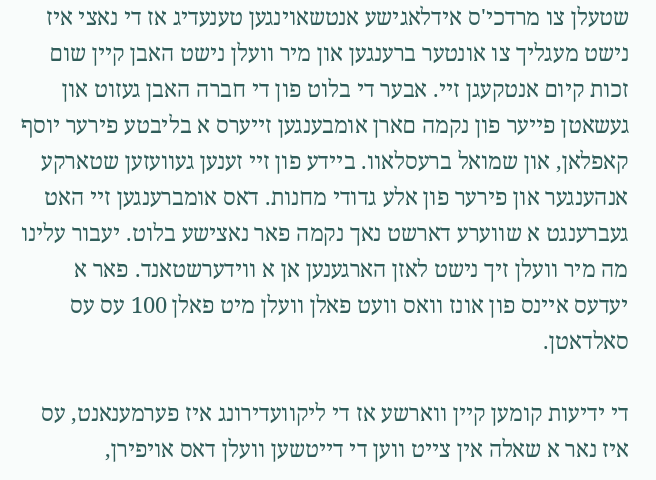שטעלן צו מרדכי'ס אידלאגישע אנטשאוינגען טענעדיג אז די נאצי איז נישט מעגליך צו אונטער ברענגען און מיר וועלן נישט האבן קיין שום זכות קיום אנטקעגן זיי. אבער די בלוט פון די חברה האבן געזוט און געשאטן פייער פון נקמה םארן אומבענגען זייערס א בליבטע פירער יוסף קאפלאן, און שמואל ברעסלאוו. ביידע פון זיי זענען געוועזען שטארקע אנהענגער און פירער פון אלע גדודי מחנות. דאס אומברענגען זיי האט געברענגט א שווערע דארשט נאך נקמה פאר נאצישע בלוט. יעבור עלינו מה מיר וועלן זיך נישט לאזן הארגענען אן א ווידערשטאנד. פאר א יעדעס איינס פון אונז וואס וועט פאלן וועלן מיט פאלן 100 עס עס סאלדאטן.

די ידיעות קומען קיין ווארשע אז די ליקוועדירונג איז פערמענאנט, עס איז נאר א שאלה אין צייט ווען די דייטשען וועלן דאס אויפירן,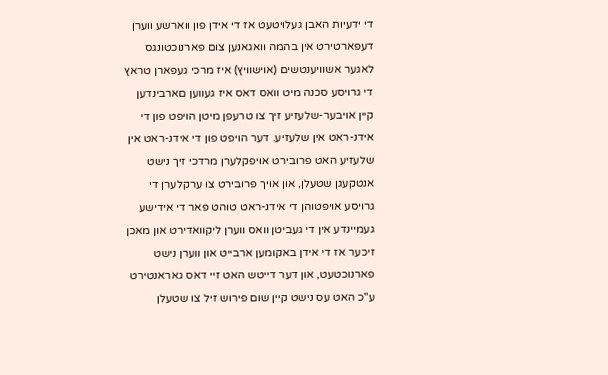די ידעיות האבן געלויטעט אז די אידן פון ווארשע ווערן דעפארטירט אין בהמה וואגאנען צום פארנוכטונגס לאגער אשוויענטשים (אוישוויץ) איז מרכי געפארן טראץ די גרויסע סכנה מיט וואס דאס איז געווען םארבינדען קיין אויבער-שלעזיע זיך צו טרעפן מיטן הויפט פון די אידנ-ראט אין שלעזיע. דער הויפט פון די אידנ-ראט אין שלעזיע האט פרובירט אויפקלערן מרדכי זיך נישט אנטקעגן שטעלן, און אויך פרובירט צו ערקלערן די גרויסע אויפטוהן די אידנ-ראט טוהט פאר די אידישע געמיינדע אין די געביטן וואס ווערן ליקוואדירט און מאכן זיכער אז די אידן באקומען ארבייט און ווערן נישט פארנוכטעט, און דער דייטש האט זיי דאס גאראנטירט ע"כ האט עס נישט קיין שום פירוש זיל צו שטעלן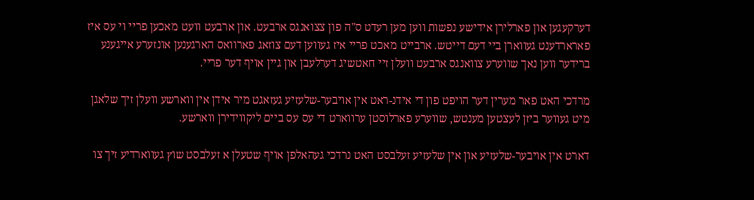דערקעגען און פארלירן אידישע נפשות ווען מען רעדט ס"ה פון צצואנגס ארבעט. און ארבעט וועט מאכען פריי וי עס איז פארארדענט געווארן ביי דעם דייטש. ארבייט מאכט פריי איז געווען דעם צוזאג פארוואס הארגענען אונזערע אייגענע ברידער ווען נאך שווערע צוואנגס ארבעט וועלן זיי חאטשיג דערלעבן און גיין אויף דער פריי.

מרדכי האט פאר מערין דער הויפט פון די אידנ-ראט אין אויבער-שלעזיע געזאגט מיר אידן אין ווארשע וועלן זיך שלאגן מיט געווער ביזן לעצטען מענטש, שווערע פארלוסטן ערווארט די עס עס ביים ליקווידירן ווארשע.

דארט אין אויבער-שלעזיע און אין שלעזיע זעלבסט האט נרדכי געהאלפן אויף שטעלן א זעלבסט שוץ געווארדיע זיך צו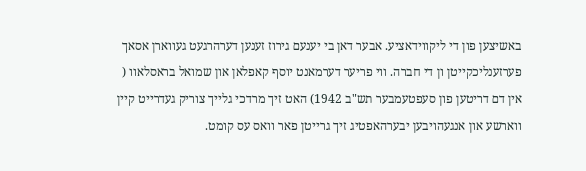באשיצען פון די ליקווידאציע. אבער דאן בי יענעם גירוז זענען דערהרגעט געווארן אסאך פערזענליכקייטן ון די חברה. ווי פריער דערמאנט יוסף קאפלאן און שמואל בראסלאוו ( אין דם דריטען פון סעפטעמבער תש"ב 1942) האט זיך מרדכי גלייך צוריק געדרייט קיין ווארשע און אנגעהויבען יבערהאפטיג זיך גרייטן פאר וואס עס קומט.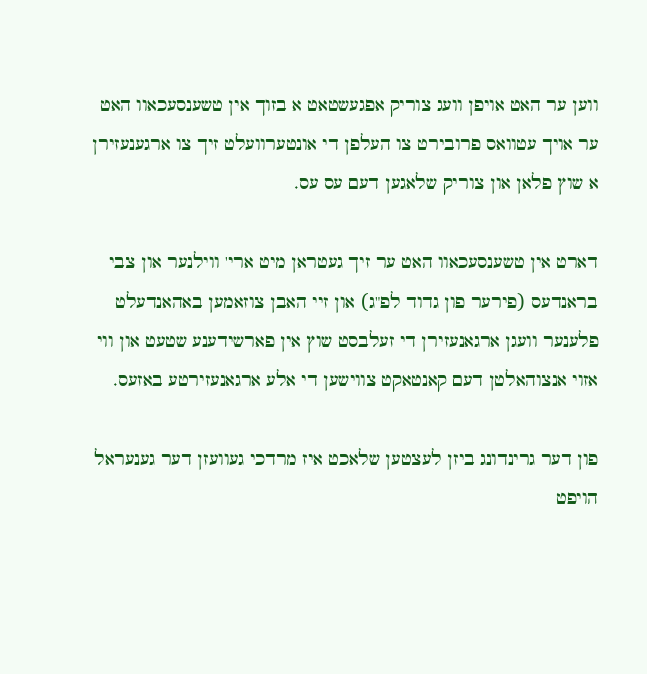ווען ער האט אויפן וועג צוריק אפגעשטאט א בזוך אין טשענסעכאוו האט ער אויך עטוואס פרובירט צו העלפן די אונטערוועלט זיך צו ארגענעזירן א שוץ פלאן און צוריק שלאגען דעם עס עס.

דארט אין טשענסעכאוו האט ער זיך געטראן מיט ארי' ווילנער און צבי בראנדעס (פירער פון גדוד לפ"ג) און זיי האבן צוזאמען באהאנדעלט פלענער וועגן ארגאנעזירן די זעלבסט שוץ אין פארשידענע שטעט און ווי אזוי אנצוהאלטן דעם קאנטאקט צווישען די אלע ארגאנעזירטע באזעס.

פון דער גרינדונג ביזן לעצטען שלאכט איז מרדכי געוועזן דער גענעראל הויפט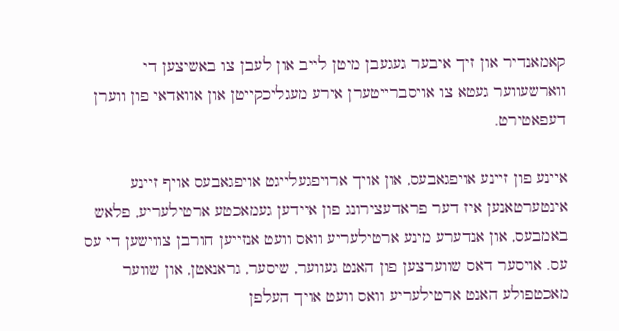קאמאנדיר און זיך איבער געגעבן מיטן לייב און לעבן צו באשיצען די ווארשעווער געטא צו אויסברייטערן אירע מעגליכקייטן און אוואדאי פון ווערן דעפאטירט.

איינע פון זיינע אויפגאבעס, און אויך ארויפגעלייגט אויפגאבעס אויף זיינע אינטערטאנען איז דער פראדעצירונג פון איידען געמאכטע ארטילעריע, פלאש באמבעס, און אנדערע מינע ארטילעריע וואס וועט אנזייען חורבן צווישען די עס עס. אויסער דאס שווערצען פון האנט געווער, שיסער, גראנאטן, און שווער מאכטפולע האנט ארטילעריע וואס וועט אויך העלפן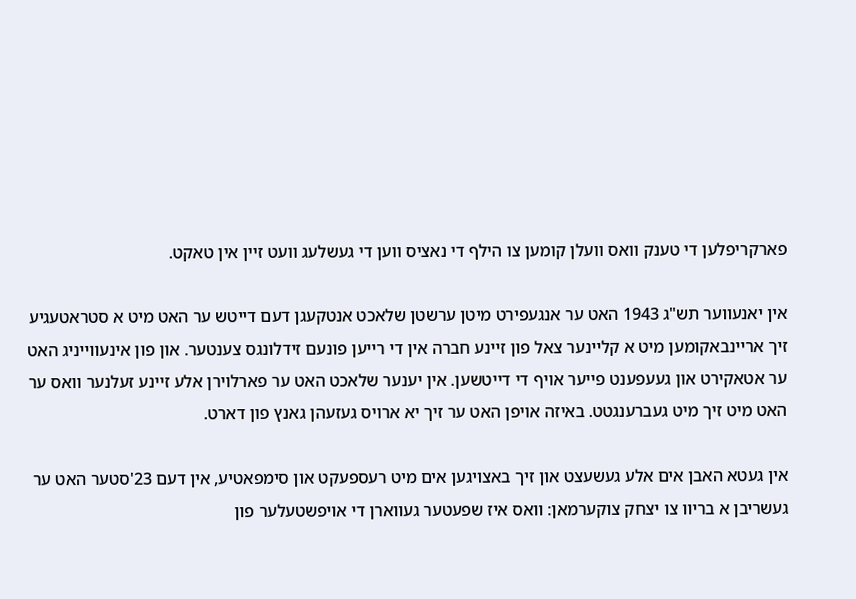פארקריפלען די טענק וואס וועלן קומען צו הילף די נאציס ווען די געשלעג וועט זיין אין טאקט.

אין יאנעווער תש"ג 1943 האט ער אנגעפירט מיטן ערשטן שלאכט אנטקעגן דעם דייטש ער האט מיט א סטראטעגיע זיך אריינבאקומען מיט א קליינער צאל פון זיינע חברה אין די רייען פונעם זידלונגס צענטער. און פון אינעווייניג האט ער אטאקירט און געעפענט פייער אויף די דייטשען. אין יענער שלאכט האט ער פארלוירן אלע זיינע זעלנער וואס ער האט מיט זיך מיט געברענגטט. באיזה אויפן האט ער זיך יא ארויס געזעהן גאנץ פון דארט.

אין געטא האבן אים אלע געשעצט און זיך באצויגען אים מיט רעספעקט און סימפאטיע, אין דעם 23'סטער האט ער געשריבן א בריוו צו יצחק צוקערמאן: וואס איז שפעטער געווארן די אויפשטעלער פון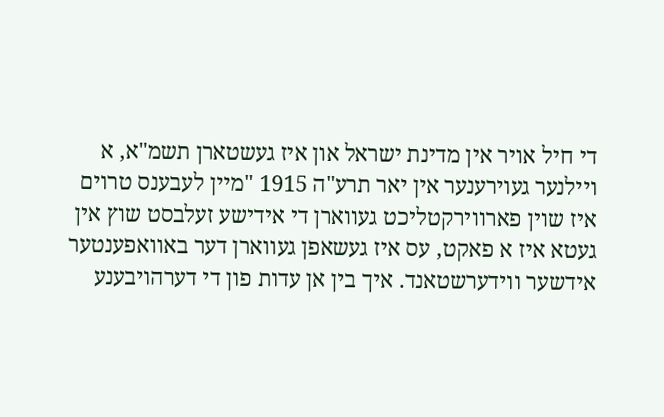די חיל אויר אין מדינת ישראל און איז געשטארן תשמ"א, א ויילנער געוירענער אין יאר תרע"ה 1915 "מיין לעבענס טרוים איז שוין פארווירקטליכט געווארן די אידישע זעלבסט שוץ אין געטא איז א פאקט, עס איז געשאפן געווארן דער באוואפענטער אידשער ווידערשטאנד. איך בין אן עדות פון די דערהויבענע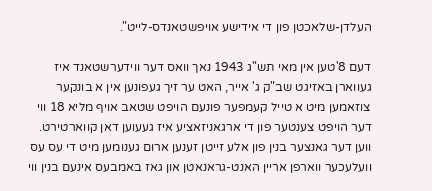העלדן-שלאכטן פון די אידישע אויפשטאנדס-לייט".

דעם 8'טען אין מאי תש"ג 1943 נאך וואס דער ווידערשטאנד איז געווארן באזיגט שב"ק ג' אייר, האט ער זיך געפונען אין א בונקער צוזאמען מיט א טייל קעמפער פונעם הויפט שטאב אויף מליא 18 ווי דער הויפט צענטער פון די ארגאניזאציע איז געעוען דאן קווארטירט. ווען דער גאנצער בנין פון אלע זייטן זענען ארום גענומען מיט די עס עס וועלעכער ווארפן אריין האנט-גראנאטן און גאז באמבעס אינעם בנין ווי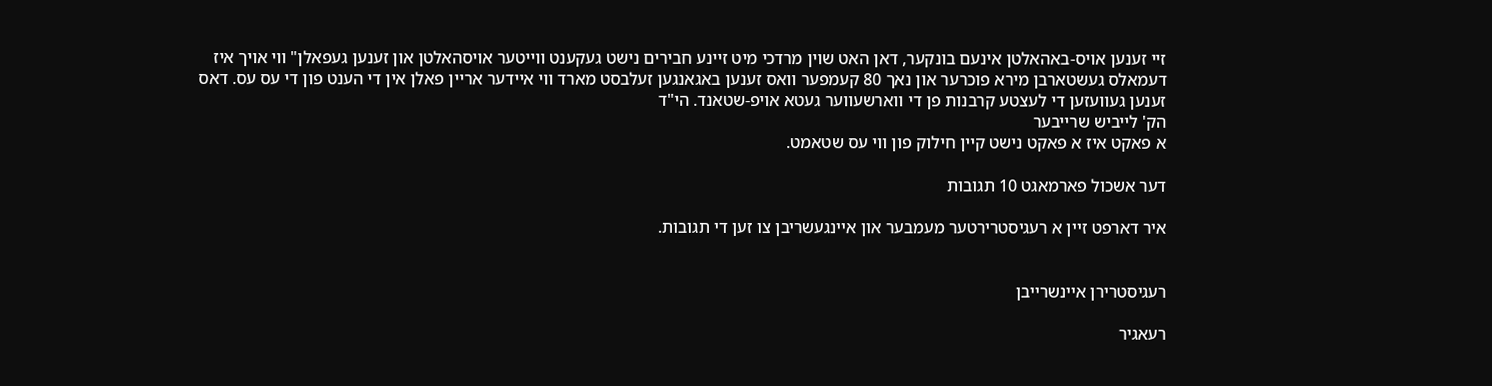זיי זענען אויס-באהאלטן אינעם בונקער, דאן האט שוין מרדכי מיט זיינע חבירים נישט געקענט ווייטער אויסהאלטן און זענען געפאלן" ווי אויך איז דעמאלס געשטארבן מירא פוכרער און נאך 80 קעמפער וואס זענען באגאנגען זעלבסט מארד ווי איידער אריין פאלן אין די הענט פון די עס עס. דאס זענען געוועזען די לעצטע קרבנות פן די ווארשעווער געטא אויפ-שטאנד. הי"ד
הק' לייביש שרייבער
א פאקט איז א פאקט נישט קיין חילוק פון ווי עס שטאמט.

דער אשכול פארמאגט 10 תגובות

איר דארפט זיין א רעגיסטרירטער מעמבער און איינגעשריבן צו זען די תגובות.


רעגיסטרירן איינשרייבן

רעאגיר